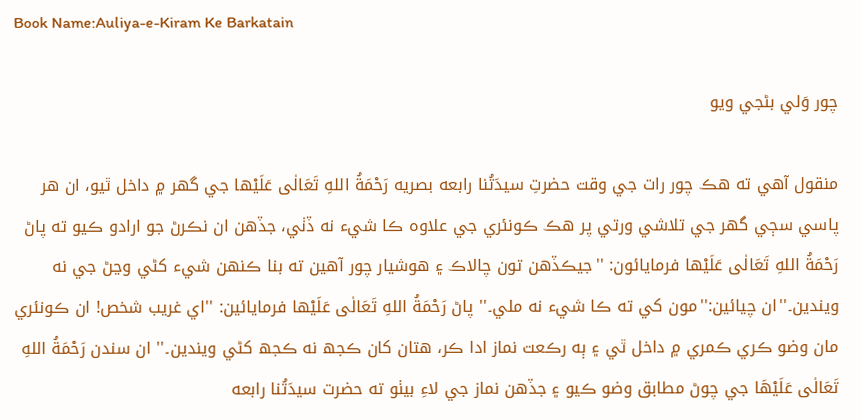Book Name:Auliya-e-Kiram Ke Barkatain

چور وَلي بڻجي ويو

منقول آهي ته هڪ چور رات جي وقت حضرتِ سيدَتُنا رابعه بصريه رَحْمَةُ اللهِ تَعَالٰى عَلَيْها جي گھر ۾ داخل ٿيو، ان هر پاسي سڄي گھر جي تلاشي ورتي پر هڪ ڪونئري جي علاوه ڪا شيء نه ڏٺي، جڏهن ان نڪرڻ جو ارادو ڪيو ته پاڻ رَحْمَةُ اللهِ تَعَالٰى عَلَيْها فرمايائون: ''جيڪڏهن تون چالاڪ ۽ هوشيار چور آهين ته بنا ڪنهن شيء کڻي وڃڻ جي نه ويندين۔''ان چيائين:''مون کي ته ڪا شيء نه ملي۔'' پاڻ رَحْمَةُ اللهِ تَعَالٰى عَلَيْها فرمايائين: ''اي غريب شخص! ان ڪونئري مان وضو ڪري ڪمري ۾ داخل ٿي ۽ ٻه رڪعت نماز ادا ڪر، هتان کان ڪجھ نه ڪجھ کڻي ويندين۔'' ان سندن رَحْمَةُ اللهِ تَعَالٰى عَلَيْهَا جي چوڻ مطابق وضو ڪيو ۽ جڏهن نماز جي لاءِ بيٺو ته حضرت سيدَتُنا رابعه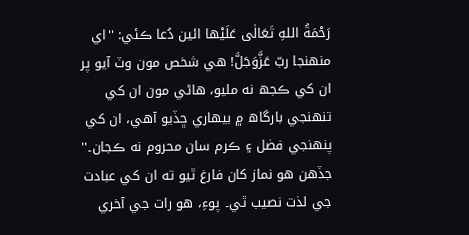رَحْمَةُ اللهِ تَعَالٰى عَلَيْها ائين دُعا ڪئي: ''اي منهنجا ربّ عَزَّوَجَلَّ! هي شخص مون وٽ آيو پر ان کي ڪجھ نه مليو، هاڻي مون ان کي تنهنجي بارگاھ ۾ بيهاري ڇڏيو آهي، ان کي پنهنجي فضل ۽ ڪرم سان محروم نه ڪجان۔'' جڏهن هو نماز کان فارغ ٿيو ته ان کي عبادت جي لذت نصيب ٿي۔ پوءِ، هو رات جي آخري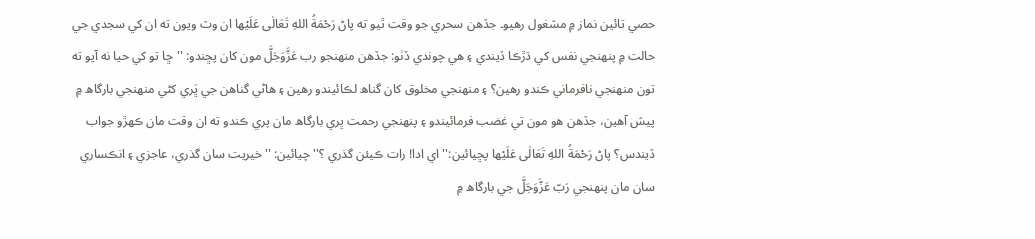حصي تائين نماز ۾ مشغول رهيو۔ جڏهن سحري جو وقت ٿيو ته پاڻ رَحْمَةُ اللهِ تَعَالٰى عَلَيْها ان وٽ ويون ته ان کي سجدي جي حالت ۾ پنهنجي نفس کي ڌڙڪا ڏيندي ۽ هي چوندي ڏٺو: جڏهن منهنجو رب عَزَّوَجَلَّ مون کان پڇندو: ''ڇا تو کي حيا نه آيو ته تون منهنجي نافرماني ڪندو رهين؟ ۽ منهنجي مخلوق کان گناھ لڪائيندو رهين ۽ هاڻي گناهن جي ڀَري کڻي منهنجي بارگاھ ۾ پيش آهين، جڏهن هو مون تي غضب فرمائيندو ۽ پنهنجي رحمت ڀري بارگاھ مان پري ڪندو ته ان وقت مان ڪهڙو جواب ڏيندس؟ پاڻ رَحْمَةُ اللهِ تَعَالٰى عَلَيْها پڇيائين:''اي ادا! رات ڪيئن گذري ؟'' چيائين: ''خيريت سان گذري، عاجزي ۽ انڪساري سان مان پنهنجي رَبّ عَزَّوَجَلَّ جي بارگاھ ۾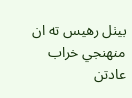بيٺل رهيس ته ان منهنجي خراب عادتن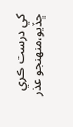کي درست ڪري ڇڏيو،منهنجو عذر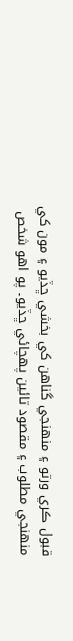قبول ڪري ورتو ۽ منهنجي گناهن کي بخشي ڇڏيو ۽ مون کي منهنجي مطلوب ۽ مقصود تائين پهچائي ڇڏيو۔ پو اهو شخص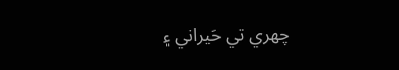چهري تي حَيراني ۽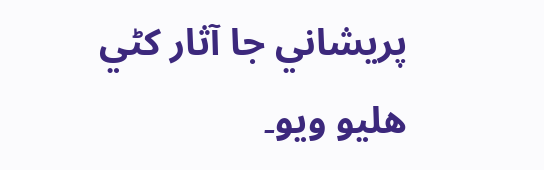پريشاني جا آثار کڻي هليو ويو۔